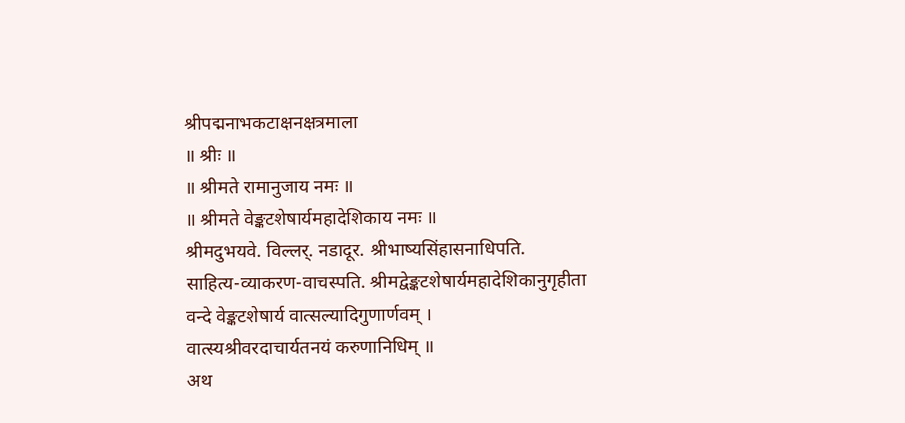श्रीपद्मनाभकटाक्षनक्षत्रमाला
॥ श्रीः ॥
॥ श्रीमते रामानुजाय नमः ॥
॥ श्रीमते वेङ्कटशेषार्यमहादेशिकाय नमः ॥
श्रीमदुभयवे. विल्लर्. नडादूर. श्रीभाष्यसिंहासनाधिपति.
साहित्य-व्याकरण-वाचस्पति. श्रीमद्वेङ्कटशेषार्यमहादेशिकानुगृहीता
वन्दे वेङ्कटशेषार्य वात्सल्यादिगुणार्णवम् ।
वात्स्यश्रीवरदाचार्यतनयं करुणानिधिम् ॥
अथ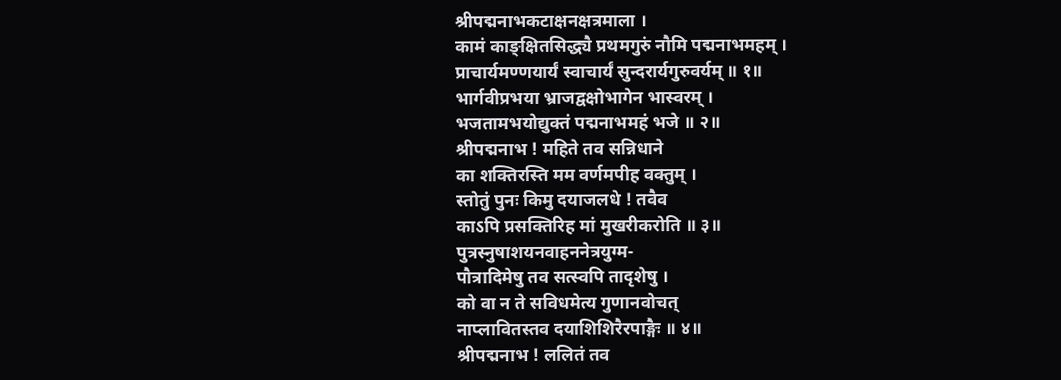श्रीपद्मनाभकटाक्षनक्षत्रमाला ।
कामं काङ्क्षितसिद्ध्यै प्रथमगुरुं नौमि पद्मनाभमहम् ।
प्राचार्यमण्णयार्यं स्वाचार्यं सुन्दरार्यगुरुवर्यम् ॥ १॥
भार्गवीप्रभया भ्राजद्वक्षोभागेन भास्वरम् ।
भजतामभयोद्युक्तं पद्मनाभमहं भजे ॥ २॥
श्रीपद्मनाभ ! महिते तव सन्निधाने
का शक्तिरस्ति मम वर्णमपीह वक्तुम् ।
स्तोतुं पुनः किमु दयाजलधे ! तवैव
काऽपि प्रसक्तिरिह मां मुखरीकरोति ॥ ३॥
पुत्रस्नुषाशयनवाहननेत्रयुग्म-
पौत्रादिमेषु तव सत्स्वपि तादृशेषु ।
को वा न ते सविधमेत्य गुणानवोचत्
नाप्लावितस्तव दयाशिशिरैरपाङ्गैः ॥ ४॥
श्रीपद्मनाभ ! ललितं तव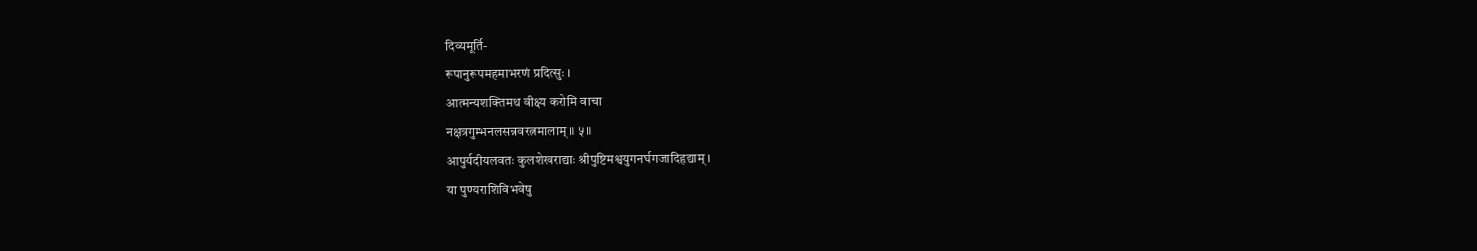दिव्यमूर्ति-
रूपानुरूपमहमाभरणं प्रदित्सुः ।
आत्मन्यशक्तिमथ वीक्ष्य करोमि वाचा
नक्षत्रगुम्भनलसन्नवरत्नमालाम् ॥ ५॥
आपुर्यदीयलवतः कुलशेखराद्याः श्रीपुष्टिमश्वयुगनर्घगजादिहृद्याम् ।
या पुण्यराशिविभवेषु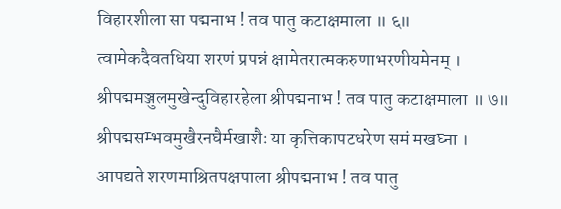विहारशीला सा पद्मनाभ ! तव पातु कटाक्षमाला ॥ ६॥
त्वामेकदैवतधिया शरणं प्रपन्नं क्षामेतरात्मकरुणाभरणीयमेनम् ।
श्रीपद्ममञ्जुलमुखेन्दुविहारहेला श्रीपद्मनाभ ! तव पातु कटाक्षमाला ॥ ७॥
श्रीपद्मसम्भवमुखैरनघैर्मखाशैः या कृत्तिकापटधरेण समं मखघ्ना ।
आपद्यते शरणमाश्रितपक्षपाला श्रीपद्मनाभ ! तव पातु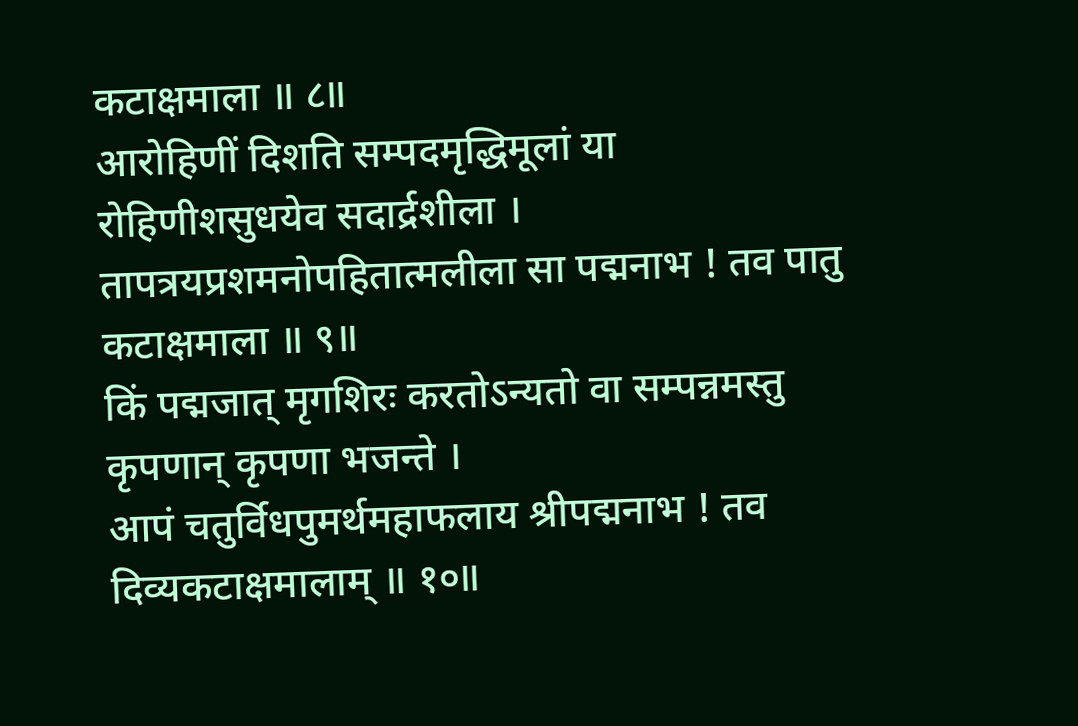कटाक्षमाला ॥ ८॥
आरोहिणीं दिशति सम्पदमृद्धिमूलां या रोहिणीशसुधयेव सदार्द्रशीला ।
तापत्रयप्रशमनोपहितात्मलीला सा पद्मनाभ ! तव पातु कटाक्षमाला ॥ ९॥
किं पद्मजात् मृगशिरः करतोऽन्यतो वा सम्पन्नमस्तु कृपणान् कृपणा भजन्ते ।
आपं चतुर्विधपुमर्थमहाफलाय श्रीपद्मनाभ ! तव दिव्यकटाक्षमालाम् ॥ १०॥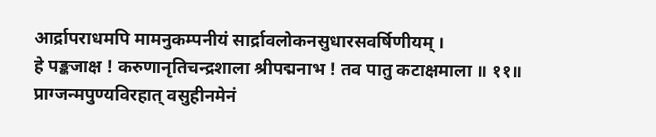आर्द्रापराधमपि मामनुकम्पनीयं सार्द्रावलोकनसुधारसवर्षिणीयम् ।
हे पङ्कजाक्ष ! करुणानृतिचन्द्रशाला श्रीपद्मनाभ ! तव पातु कटाक्षमाला ॥ ११॥
प्राग्जन्मपुण्यविरहात् वसुहीनमेनं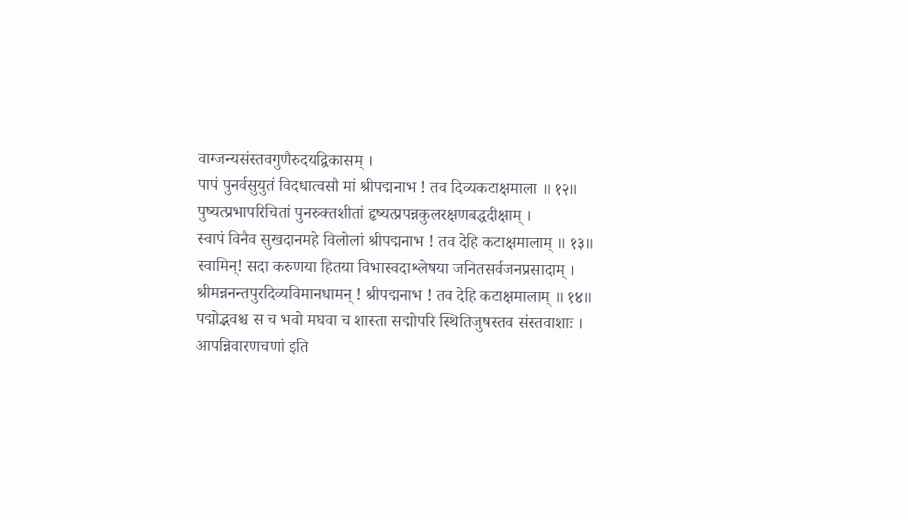वाग्जन्यसंस्तवगुणैरुदयद्विकासम् ।
पापं पुनर्वसुयुतं विदधात्वसौ मां श्रीपद्मनाभ ! तव दिव्यकटाक्षमाला ॥ १२॥
पुष्यत्प्रभापरिचितां पुनरुक्तशीतां हृष्यत्प्रपन्नकुलरक्षणबद्धदीक्षाम् ।
स्वापं विनैव सुखदानमहे विलोलां श्रीपद्मनाभ ! तव देहि कटाक्षमालाम् ॥ १३॥
स्वामिन्! सदा करुणया हितया विभास्वदाश्लेषया जनितसर्वजनप्रसादाम् ।
श्रीमन्ननन्तपुरदिव्यविमानधामन् ! श्रीपद्मनाभ ! तव देहि कटाक्षमालाम् ॥ १४॥
पद्मोद्भवश्च स च भवो मघवा च शास्ता सद्मोपरि स्थितिजुषस्तव संस्तवाशाः ।
आपन्निवारणचणां इति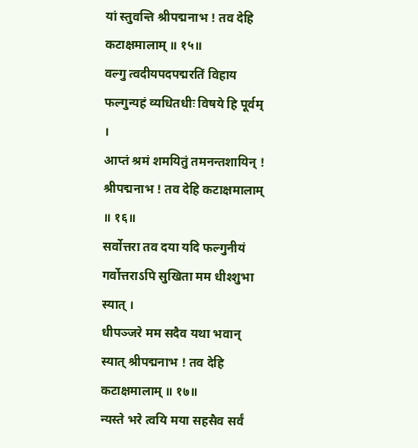यां स्तुवन्ति श्रीपद्मनाभ ! तव देहि कटाक्षमालाम् ॥ १५॥
वल्गु त्वदीयपदपद्मरतिं विहाय फल्गुन्यहं व्यधितधीः विषये हि पूर्वम् ।
आप्तं श्रमं शमयितुं तमनन्तशायिन् ! श्रीपद्मनाभ ! तव देहि कटाक्षमालाम् ॥ १६॥
सर्वोत्तरा तव दया यदि फल्गुनीयं गर्वोत्तराऽपि सुखिता मम धीश्शुभा स्यात् ।
धीपञ्जरे मम सदैव यथा भवान् स्यात् श्रीपद्मनाभ ! तव देहि कटाक्षमालाम् ॥ १७॥
न्यस्ते भरे त्वयि मया सहसैव सर्वं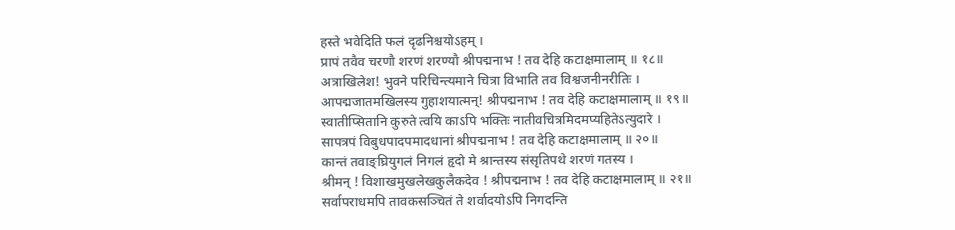हस्ते भवेदिति फलं दृढनिश्चयोऽहम् ।
प्रापं तवैव चरणौ शरणं शरण्यौ श्रीपद्मनाभ ! तव देहि कटाक्षमालाम् ॥ १८॥
अत्राखिलेश! भुवने परिचिन्त्यमाने चित्रा विभाति तव विश्वजनीनरीतिः ।
आपद्मजातमखिलस्य गुहाशयात्मन्! श्रीपद्मनाभ ! तव देहि कटाक्षमालाम् ॥ १९॥
स्वातीप्सितानि कुरुते त्वयि काऽपि भक्तिः नातीवचित्रमिदमप्यहितेऽत्युदारे ।
सापत्रपं विबुधपादपमादधानां श्रीपद्मनाभ ! तव देहि कटाक्षमालाम् ॥ २०॥
कान्तं तवाङ्घ्रियुगलं निगलं हृदो मे श्रान्तस्य संसृतिपथे शरणं गतस्य ।
श्रीमन् ! विशाखमुखलेखकुलैकदेव ! श्रीपद्मनाभ ! तव देहि कटाक्षमालाम् ॥ २१॥
सर्वापराधमपि तावकसञ्चितं ते शर्वादयोऽपि निगदन्ति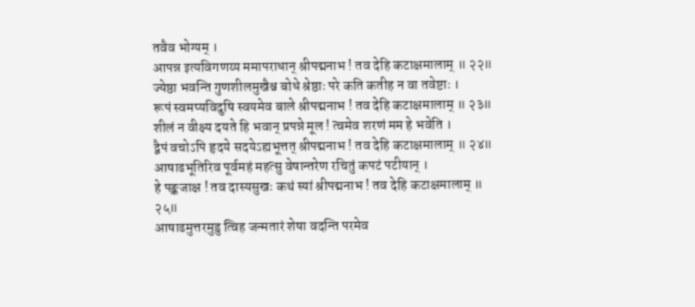तवैव भोग्यम् ।
आपन्न इत्यविगणय्य ममापराधान् श्रीपद्मनाभ ! तव देहि कटाक्षमालाम् ॥ २२॥
ज्येष्ठा भवन्ति गुणशीलमुखैश्च बोधे श्रेष्ठाः परे कति कतीह न वा तवेष्टाः ।
रूपं स्वमप्यविदुषि स्वयमेव बाले श्रीपद्मनाभ ! तव देहि कटाक्षमालाम् ॥ २३॥
शीलं न वीक्ष्य दयते हि भवान् प्रपन्ने मूल ! त्वमेव शरणं मम हे भवेति ।
द्वैपं वचोऽपि हृदये सदयेऽह्यभूत्तत् श्रीपद्मनाभ ! तव देहि कटाक्षमालाम् ॥ २४॥
आषाढभूतिरिव पूर्वमहं महत्सु वेषान्तरेण रचितुं कपटं पटीयान् ।
हे पङ्कजाक्ष ! तव दास्यसुखः कथं स्यां श्रीपद्मनाभ ! तव देहि कटाक्षमालाम् ॥ २५॥
आषाढमुत्तरमुडु त्विह जन्मतारं शेषा वदन्ति परमेव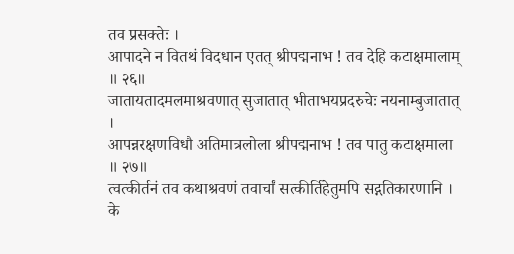तव प्रसक्तेः ।
आपादने न वितथं विदधान एतत् श्रीपद्मनाभ ! तव देहि कटाक्षमालाम् ॥ २६॥
जातायतादमलमाश्रवणात् सुजातात् भीताभयप्रदरुचेः नयनाम्बुजातात् ।
आपन्नरक्षणविधौ अतिमात्रलोला श्रीपद्मनाभ ! तव पातु कटाक्षमाला ॥ २७॥
त्वत्कीर्तनं तव कथाश्रवणं तवार्चां सत्कीर्तिहेतुमपि सद्गतिकारणानि ।
के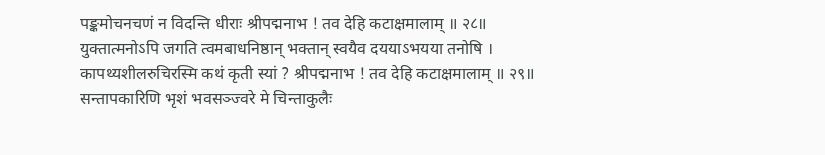पङ्कमोचनचणं न विदन्ति धीराः श्रीपद्मनाभ ! तव देहि कटाक्षमालाम् ॥ २८॥
युक्तात्मनोऽपि जगति त्वमबाधनिष्ठान् भक्तान् स्वयैव दययाऽभयया तनोषि ।
कापथ्यशीलरुचिरस्मि कथं कृती स्यां ? श्रीपद्मनाभ ! तव देहि कटाक्षमालाम् ॥ २९॥
सन्तापकारिणि भृशं भवसञ्ज्वरे मे चिन्ताकुलैः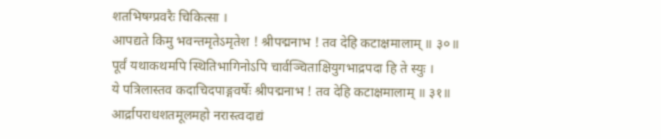शतभिषग्प्रवरैः चिकित्सा ।
आपद्यते किमु भवन्तमृतेऽमृतेश ! श्रीपद्मनाभ ! तव देहि कटाक्षमालाम् ॥ ३०॥
पूर्वं यथाकथमपि स्थितिभागिनोऽपि चार्वञ्चिताक्षियुगभाद्रपदा हि ते स्युः ।
ये पत्रिलास्तव कदाचिदपाङ्गवर्षेः श्रीपद्मनाभ ! तव देहि कटाक्षमालाम् ॥ ३१॥
आर्द्रापराधशतमूलमहो नरास्त्वदाद्यं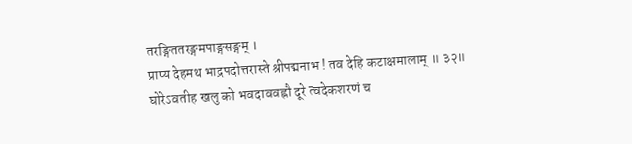तरङ्गिततरङ्गमपाङ्गसङ्गम् ।
प्राप्य देहमथ भाद्रपदोत्तरास्ते श्रीपद्मनाभ ! तव देहि कटाक्षमालाम् ॥ ३२॥
घोरेऽवतीह खलु को भवदाववह्नौ दूरे त्वदेकशरणं च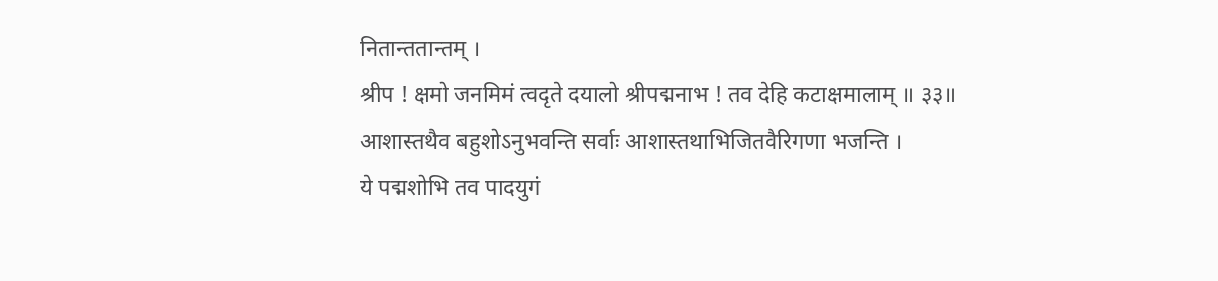नितान्ततान्तम् ।
श्रीप ! क्षमो जनमिमं त्वदृते दयालो श्रीपद्मनाभ ! तव देहि कटाक्षमालाम् ॥ ३३॥
आशास्तथैव बहुशोऽनुभवन्ति सर्वाः आशास्तथाभिजितवैरिगणा भजन्ति ।
ये पद्मशोभि तव पादयुगं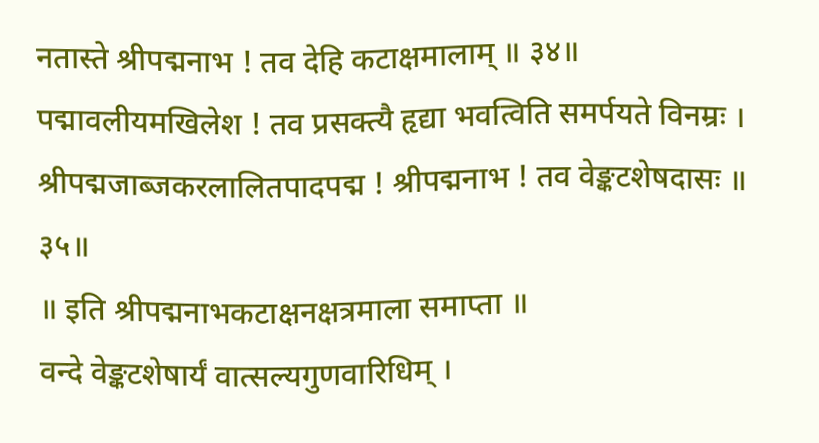नतास्ते श्रीपद्मनाभ ! तव देहि कटाक्षमालाम् ॥ ३४॥
पद्मावलीयमखिलेश ! तव प्रसक्त्यै हृद्या भवत्विति समर्पयते विनम्रः ।
श्रीपद्मजाब्जकरलालितपादपद्म ! श्रीपद्मनाभ ! तव वेङ्कटशेषदासः ॥ ३५॥
॥ इति श्रीपद्मनाभकटाक्षनक्षत्रमाला समाप्ता ॥
वन्दे वेङ्कटशेषार्यं वात्सल्यगुणवारिधिम् ।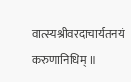वात्स्यश्रीवरदाचार्यतनयं करुणानिधिम् ॥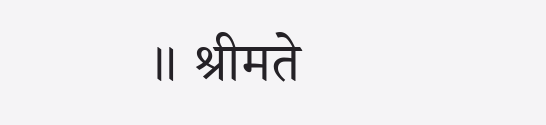॥ श्रीमते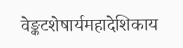वेङ्कटशेषार्यमहादेशिकाय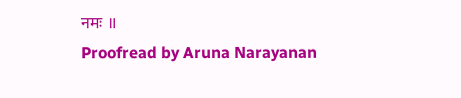नमः ॥
Proofread by Aruna Narayanan